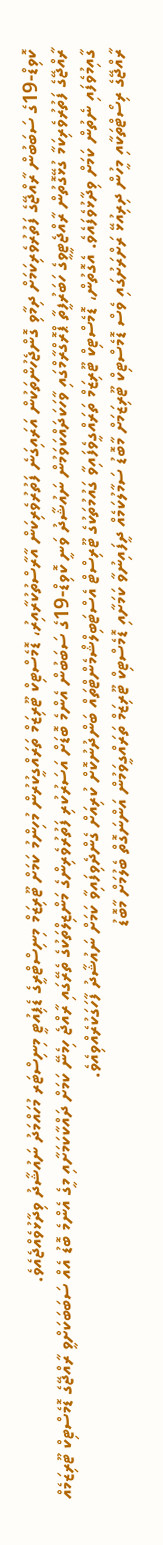ކޮވިޑް-19ގެ ސަބަބުން ރާއްޖޭގެ ފަތުރުވެރިކަމަށް ދިމާވި ގޮންޖެހުންތަކުން އަރައިގަނެ ފަތުރުވެރިކަން އާރާސްތުކުރާއިރު، ޑޮމެސްޓިކް ޓޫރިޒަމް ތަރައްގީކުރުން މުހިންމު ކަމަށް ޓޫރިޒަމް މިނިސްޓްރީގެ ޑެޕިއުޓީ މިނިސްޓަރ މުހައްމަދު ނައުޝާދު ވިދާޅުވެއްޖެއެވެ.
ރާއްޖޭގެ ފަތުރުވެރިކަމާ ގުޅޭގޮތުން ރާއްޖެޓީވީގެ ހަބަރުފީތާ ޕްރޮގްރާމްގައި ވާހަކަދައްކަވަމުން ނައުޝާދު ވަނީ ކޮވިޑް-19ގެ ސަބަބުން އެންމެ ބޮޑަށް އަސަރުކުރި ފަތުރުވެރިންގެ މަންޒިލްތަކުގެ ތެރޭގައި ރާއްޖެ ހިމެނޭ ކަމަށް ދައްކާކަމަށާއި މީގެ އެންމެ ބޮޑު އެއް ސަބަބަކަށްވީ ރާއްޖޭގެ ޑޮމެސްޓިކް ޓޫރިޒަމެއް ގާއިމުވެފައި ނެތުން ކަމަށް ވިދާޅުވެފައެވެ. އެގޮތުން، ޑޮމެސްޓިކް ޓޫރިޒަމް ތަރައްގީވެފައިވާ ގައުމުތަކުގެ ޓޫރިސްޓް އެސްޓަބިލްޝްމެންޓްތައް ބަންދުނުކޮށް ކުރިއަށް ގެންދެވިފައިވާ ކަމަށް ނައުޝާދު ފާހަގަކުރެއްވިއެވެ.
ރާއްޖޭގެ ރިސޯޓްތަކާއި މީހުން ދިރިއުޅޭ ރަށްރަށުގައި ވެސް ޑޮމެސްޓިކް ޓޫރިޒަމަށް މާބޮޑު ސަމާލުކަމެއް ދީފައިނުވާ ކަމަށާއި ޑޮމެސްޓިކް ޓޫރިޒަމް ތަރައްގީވަމުން އަންނަގޮތް ބެލުމަށް މާބޮޑު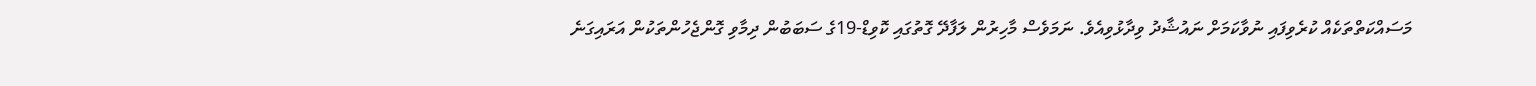މަސައްކަތްތަކެއް ކުރެވިފައި ނުވާކަމަށް ނައުޝާދު ވިދާޅުވިއެވެ. ނަމަވެސް މާހިރުން ލަފާދޭ ގޮތުގައި ކޮވިޑް-19ގެ ސަބަބުން ދިމާވި ގޮންޖެހުންތަކުން އަރައިގަނެ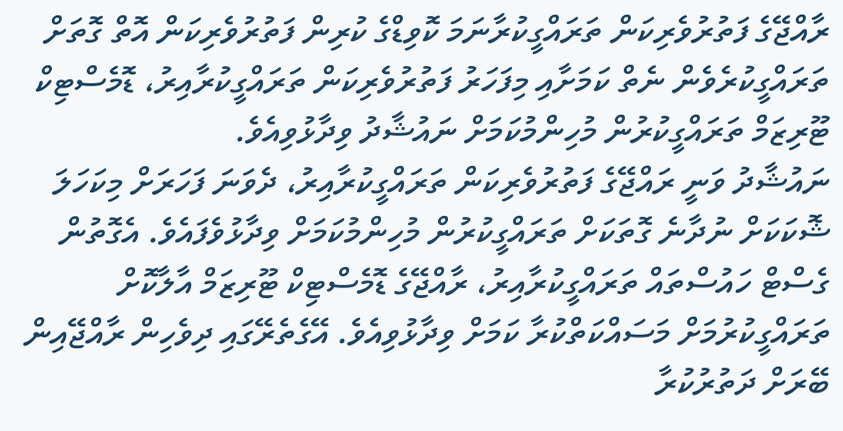ރާއްޖޭގެ ފަތުރުވެރިކަން ތަރައްގީކުރާނަމަ ކޮވިޑްގެ ކުރިން ފަތުރުވެރިކަން އޮތް ގޮތަށް ތަރައްގީކުރެވެން ނެތް ކަމަށާއި މިފަހަރު ފަތުރުވެރިކަން ތަރައްގީކުރާއިރު، ޑޮމެސްޓިކް ޓޫރިޒަމް ތަރައްގީކުރުން މުހިންމުކަމަށް ނައުޝާދު ވިދާޅުވިއެވެ.
ނައުޝާދު ވަނީ ރައްޖޭގެ ފަތުރުވެރިކަން ތަރައްގީކުރާއިރު، ދެވަނަ ފަހަރަށް މިކަހަލަ ޝޮކަކަށް ނުދާނެ ގޮތަކަށް ތަރައްގީކުރުން މުހިންމުކަމަށް ވިދާޅުވެފައެވެ. އެގޮތުން ގެސްޓް ހައުސްތައް ތަރައްގީކުރާއިރު، ރާއްޖޭގެ ޑޮމެސްޓިކް ޓޫރިޒަމް އާލާކޮށް ތަރައްގީކުރުމަށް މަސައްކަތްކުރާ ކަމަށް ވިދާޅުވިއެވެ. އޭގެތެރޭގައި ދިވެހިން ރާއްޖޭއިން ބޭރަށް ދަތުރުކުރާ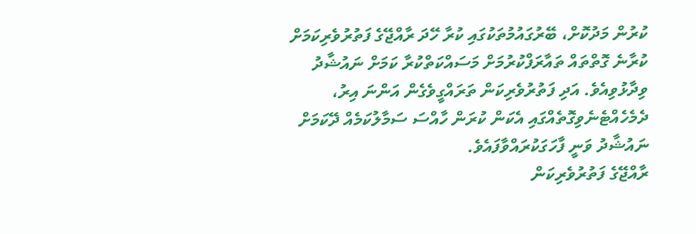ކުރުން މަދުކޮށް، ބޭރުގައުމުތަކުގައި ކުރާ ހޭދަ ރާއްޖޭގެ ފަތުރުވެރިކަމަށް ކުރާނެ ގޮތްތައް ތައާރަފްކުރުމަށް މަސައްކަތްކުރާ ކަމަށް ނައުޝާދު ވިދާޅުވިއެވެ. އަދި ފަތުރުވެރިކަން ތަރައްގީވެގެން އަންނަ އިރު، ދެމެހެއްޓެނެވިގޮތެއްގައި އެކަން ކުރަން ހާއްސަ ސަމާލުކަމެއް ދޭކަމަށް ނައުޝާދު ވަނީ ފާހަގަކުރައްވާފައެވެ.
ރާއްޖޭގެ ފަތުރުވެރިކަން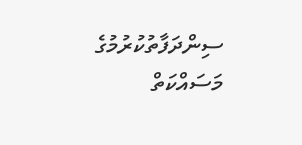ސިންދަފާތުކުރުމުގެ މަސައްކަތް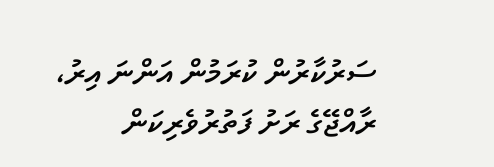ސަރުކާރުން ކުރަމުން އަންނަ އިރު، ރާއްޖޭގެ ރަށު ފަތުރުވެރިކަން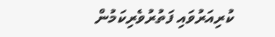ކުރިއަރުވައި ފަތުރުވެރިކަމުން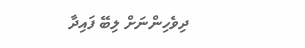ދިވެހިންނަށް ލިބޭ ފައިދާ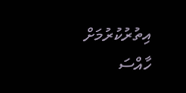އިތުރުކުރުމަށް ހާއްސަ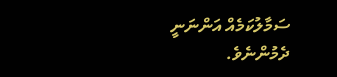ސަމާލުކަމެއް އަންނަނީ ދެމުންނެވެ.